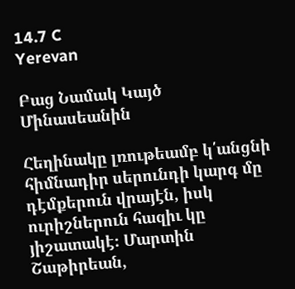14.7 C
Yerevan

Բաց Նամակ Կայծ Մինասեանին

Հեղինակը լռութեամբ կ՛անցնի հիմնադիր սերունդի կարգ մը դէմքերուն վրայէն, իսկ ուրիշներուն հազիւ կը յիշատակէ։ Մարտին Շաթիրեան,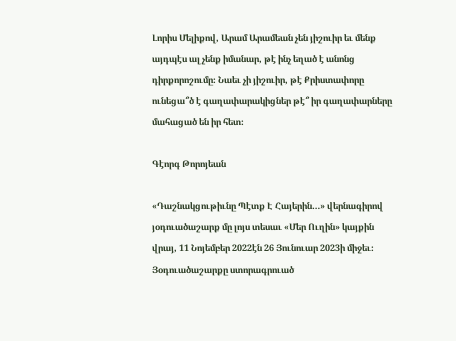Լորիս Մելիքով, Արամ Արամեան չեն յիշուիր եւ մենք այդպէս ալ չենք իմանար, թէ ինչ եղած է անոնց դիրքորոշումը։ Նաեւ չի յիշուիր, թէ Քրիստափորը ունեցա՞ծ է գաղափարակիցներ թէ՞ իր գաղափարները մահացած են իր հետ։

Գէորգ Թորոյեան

«Դաշնակցութիւնը Պէտք Է Հայերին…» վերնագիրով յօդուածաշարք մը լոյս տեսաւ «Մեր Ուղին» կայքին վրայ, 11 Նոյեմբեր 2022էն 26 Յունուար 2023ի միջեւ։ Յօդուածաշարքը ստորագրուած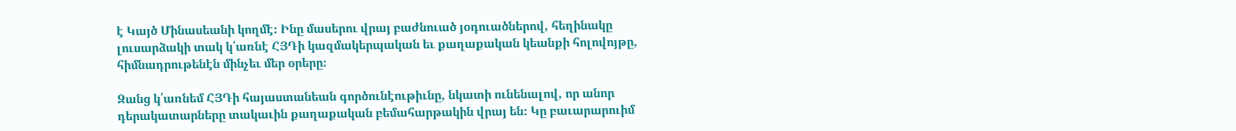է Կայծ Մինասեանի կողմէ։ Ինը մասերու վրայ բաժնուած յօդուածներով, հեղինակը լուսարձակի տակ կ՛առնէ ՀՅԴի կազմակերպական եւ քաղաքական կեանքի հոլովոյթը, հիմնադրութենէն մինչեւ մեր օրերը։

Զանց կ՛առնեմ ՀՅԴի հայաստանեան գործունէութիւնը, նկատի ունենալով, որ անոր դերակատարները տակաւին քաղաքական բեմահարթակին վրայ են։ Կը բաւարարուիմ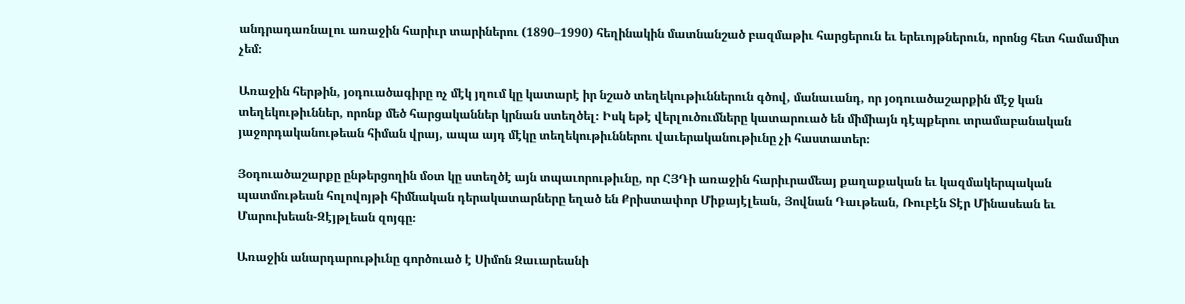անդրադառնալու առաջին հարիւր տարիներու (1890–1990) հեղինակին մատնանշած բազմաթիւ հարցերուն եւ երեւոյթներուն, որոնց հետ համամիտ չեմ։

Առաջին հերթին, յօդուածագիրը ոչ մէկ յղում կը կատարէ իր նշած տեղեկութիւններուն գծով, մանաւանդ, որ յօդուածաշարքին մէջ կան տեղեկութիւններ, որոնք մեծ հարցականներ կրնան ստեղծել։ Իսկ եթէ վերլուծումները կատարուած են միմիայն դէպքերու տրամաբանական յաջորդականութեան հիման վրայ, ապա այդ մէկը տեղեկութիւններու վաւերականութիւնը չի հաստատեր։

Յօդուածաշարքը ընթերցողին մօտ կը ստեղծէ այն տպաւորութիւնը, որ ՀՅԴի առաջին հարիւրամեայ քաղաքական եւ կազմակերպական պատմութեան հոլովոյթի հիմնական դերակատարները եղած են Քրիստափոր Միքայէլեան, Յովնան Դաւթեան, Ռուբէն Տէր Մինասեան եւ Մարուխեան-Զէյթլեան զոյգը։

Առաջին անարդարութիւնը գործուած է Սիմոն Զաւարեանի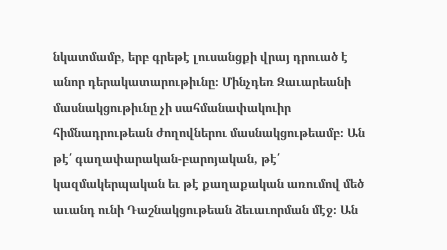նկատմամբ, երբ գրեթէ լուսանցքի վրայ դրուած է անոր դերակատարութիւնը։ Մինչդեռ Զաւարեանի մասնակցութիւնը չի սահմանափակուիր հիմնադրութեան ժողովներու մասնակցութեամբ։ Ան թէ՛ գաղափարական-բարոյական, թէ՛ կազմակերպական եւ թէ քաղաքական առումով մեծ աւանդ ունի Դաշնակցութեան ձեւաւորման մէջ։ Ան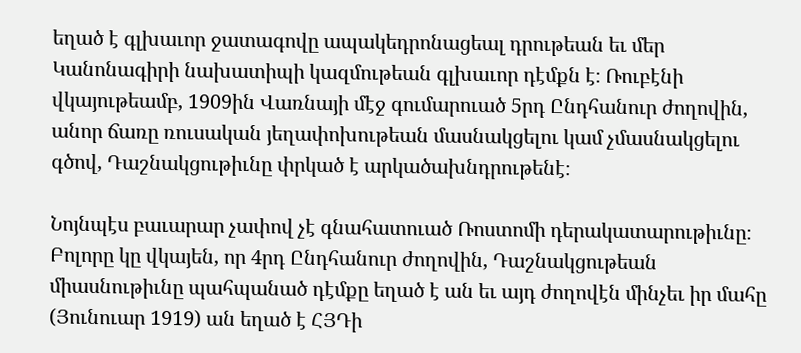եղած է գլխաւոր ջատագովը ապակեդրոնացեալ դրութեան եւ մեր Կանոնագիրի նախատիպի կազմութեան գլխաւոր դէմքն է։ Ռուբէնի վկայութեամբ, 1909ին Վառնայի մէջ գումարուած 5րդ Ընդհանուր ժողովին, անոր ճառը ռուսական յեղափոխութեան մասնակցելու կամ չմասնակցելու գծով, Դաշնակցութիւնը փրկած է արկածախնդրութենէ։

Նոյնպէս բաւարար չափով չէ գնահատուած Ռոստոմի դերակատարութիւնը։ Բոլորը կը վկայեն, որ 4րդ Ընդհանուր ժողովին, Դաշնակցութեան միասնութիւնը պահպանած դէմքը եղած է ան եւ այդ ժողովէն մինչեւ իր մահը (Յունուար 1919) ան եղած է ՀՅԴի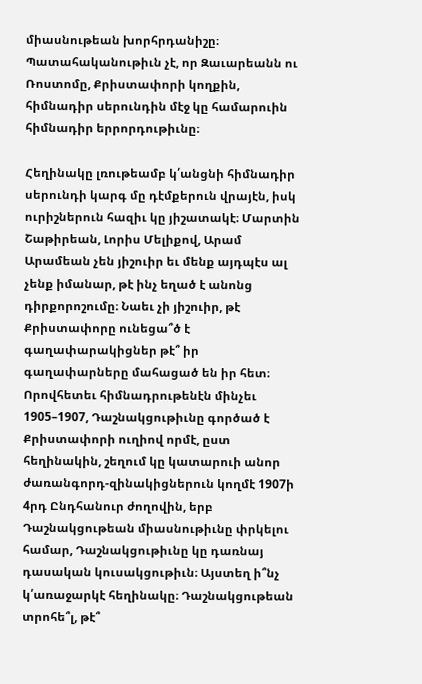միասնութեան խորհրդանիշը։ Պատահականութիւն չէ, որ Զաւարեանն ու Ռոստոմը, Քրիստափորի կողքին, հիմնադիր սերունդին մէջ կը համարուին հիմնադիր երրորդութիւնը։

Հեղինակը լռութեամբ կ՛անցնի հիմնադիր սերունդի կարգ մը դէմքերուն վրայէն, իսկ ուրիշներուն հազիւ կը յիշատակէ։ Մարտին Շաթիրեան, Լորիս Մելիքով, Արամ Արամեան չեն յիշուիր եւ մենք այդպէս ալ չենք իմանար, թէ ինչ եղած է անոնց դիրքորոշումը։ Նաեւ չի յիշուիր, թէ Քրիստափորը ունեցա՞ծ է գաղափարակիցներ թէ՞ իր գաղափարները մահացած են իր հետ։ Որովհետեւ հիմնադրութենէն մինչեւ 1905–1907, Դաշնակցութիւնը գործած է Քրիստափորի ուղիով որմէ, ըստ հեղինակին, շեղում կը կատարուի անոր ժառանգորդ-զինակիցներուն կողմէ 1907ի 4րդ Ընդհանուր ժողովին, երբ Դաշնակցութեան միասնութիւնը փրկելու համար, Դաշնակցութիւնը կը դառնայ դասական կուսակցութիւն։ Այստեղ ի՞նչ կ՛առաջարկէ հեղինակը։ Դաշնակցութեան տրոհե՞լ, թէ՞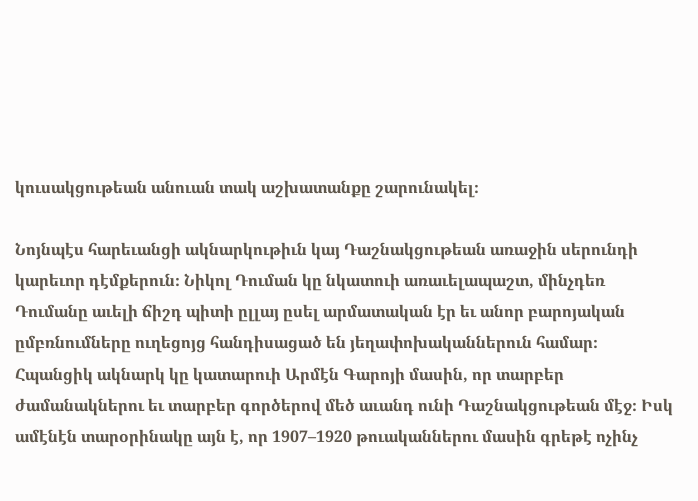կուսակցութեան անուան տակ աշխատանքը շարունակել։

Նոյնպէս հարեւանցի ակնարկութիւն կայ Դաշնակցութեան առաջին սերունդի կարեւոր դէմքերուն։ Նիկոլ Դուման կը նկատուի առաւելապաշտ, մինչդեռ Դումանը աւելի ճիշդ պիտի ըլլայ ըսել արմատական էր եւ անոր բարոյական ըմբռնումները ուղեցոյց հանդիսացած են յեղափոխականներուն համար։ Հպանցիկ ակնարկ կը կատարուի Արմէն Գարոյի մասին, որ տարբեր ժամանակներու եւ տարբեր գործերով մեծ աւանդ ունի Դաշնակցութեան մէջ։ Իսկ ամէնէն տարօրինակը այն է, որ 1907–1920 թուականներու մասին գրեթէ ոչինչ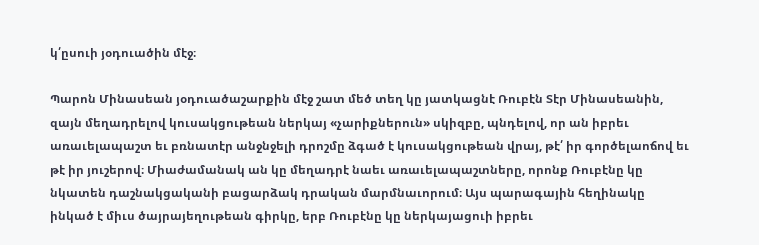կ՛ըսուի յօդուածին մէջ։

Պարոն Մինասեան յօդուածաշարքին մէջ շատ մեծ տեղ կը յատկացնէ Ռուբէն Տէր Մինասեանին, զայն մեղադրելով կուսակցութեան ներկայ «չարիքներուն» սկիզբը, պնդելով, որ ան իբրեւ առաւելապաշտ եւ բռնատէր անջնջելի դրոշմը ձգած է կուսակցութեան վրայ, թէ՛ իր գործելաոճով եւ թէ իր յուշերով։ Միաժամանակ ան կը մեղադրէ նաեւ առաւելապաշտները, որոնք Ռուբէնը կը նկատեն դաշնակցականի բացարձակ դրական մարմնաւորում։ Այս պարագային հեղինակը ինկած է միւս ծայրայեղութեան գիրկը, երբ Ռուբէնը կը ներկայացուի իբրեւ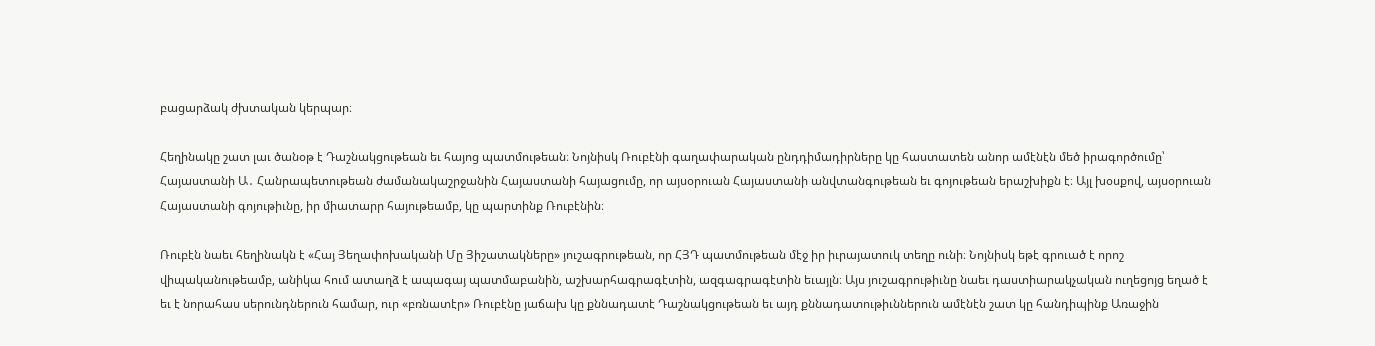բացարձակ ժխտական կերպար։

Հեղինակը շատ լաւ ծանօթ է Դաշնակցութեան եւ հայոց պատմութեան։ Նոյնիսկ Ռուբէնի գաղափարական ընդդիմադիրները կը հաստատեն անոր ամէնէն մեծ իրագործումը՝ Հայաստանի Ա․ Հանրապետութեան ժամանակաշրջանին Հայաստանի հայացումը, որ այսօրուան Հայաստանի անվտանգութեան եւ գոյութեան երաշխիքն է։ Այլ խօսքով, այսօրուան Հայաստանի գոյութիւնը, իր միատարր հայութեամբ, կը պարտինք Ռուբէնին։

Ռուբէն նաեւ հեղինակն է «Հայ Յեղափոխականի Մը Յիշատակները» յուշագրութեան, որ ՀՅԴ պատմութեան մէջ իր իւրայատուկ տեղը ունի։ Նոյնիսկ եթէ գրուած է որոշ վիպականութեամբ, անիկա հում ատաղձ է ապագայ պատմաբանին, աշխարհագրագէտին, ազգագրագէտին եւայլն։ Այս յուշագրութիւնը նաեւ դաստիարակչական ուղեցոյց եղած է եւ է նորահաս սերունդներուն համար, ուր «բռնատէր» Ռուբէնը յաճախ կը քննադատէ Դաշնակցութեան եւ այդ քննադատութիւններուն ամէնէն շատ կը հանդիպինք Առաջին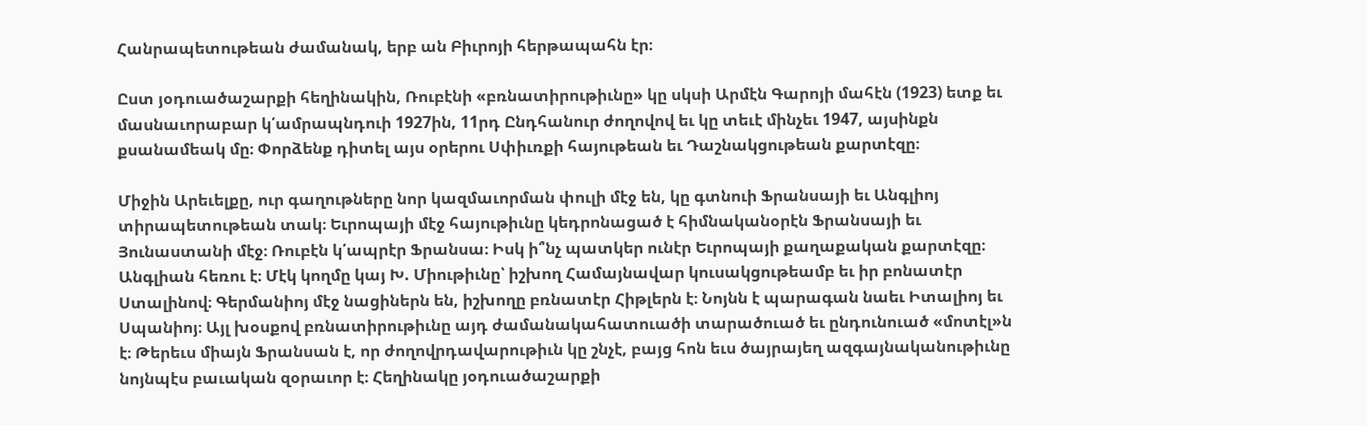Հանրապետութեան ժամանակ, երբ ան Բիւրոյի հերթապահն էր։

Ըստ յօդուածաշարքի հեղինակին, Ռուբէնի «բռնատիրութիւնը» կը սկսի Արմէն Գարոյի մահէն (1923) ետք եւ մասնաւորաբար կ՛ամրապնդուի 1927ին, 11րդ Ընդհանուր ժողովով եւ կը տեւէ մինչեւ 1947, այսինքն քսանամեակ մը։ Փորձենք դիտել այս օրերու Սփիւռքի հայութեան եւ Դաշնակցութեան քարտէզը։

Միջին Արեւելքը, ուր գաղութները նոր կազմաւորման փուլի մէջ են, կը գտնուի Ֆրանսայի եւ Անգլիոյ տիրապետութեան տակ։ Եւրոպայի մէջ հայութիւնը կեդրոնացած է հիմնականօրէն Ֆրանսայի եւ Յունաստանի մէջ։ Ռուբէն կ՛ապրէր Ֆրանսա։ Իսկ ի՞նչ պատկեր ունէր Եւրոպայի քաղաքական քարտէզը։ Անգլիան հեռու է։ Մէկ կողմը կայ Խ. Միութիւնը՝ իշխող Համայնավար կուսակցութեամբ եւ իր բոնատէր Ստալինով։ Գերմանիոյ մէջ նացիներն են, իշխողը բռնատէր Հիթլերն է։ Նոյնն է պարագան նաեւ Իտալիոյ եւ Սպանիոյ։ Այլ խօսքով բռնատիրութիւնը այդ ժամանակահատուածի տարածուած եւ ընդունուած «մոտէլ»ն է։ Թերեւս միայն Ֆրանսան է, որ ժողովրդավարութիւն կը շնչէ, բայց հոն եւս ծայրայեղ ազգայնականութիւնը նոյնպէս բաւական զօրաւոր է։ Հեղինակը յօդուածաշարքի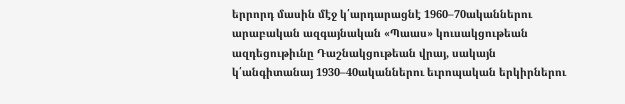երրորդ մասին մէջ կ՛արդարացնէ 1960–70ականներու արաբական ազգայնական «Պաաս» կուսակցութեան ազդեցութիւնը Դաշնակցութեան վրայ, սակայն կ՛անգիտանայ 1930–40ականներու եւրոպական երկիրներու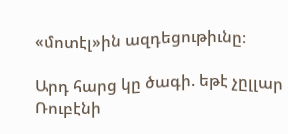«մոտէլ»ին ազդեցութիւնը։

Արդ հարց կը ծագի. եթէ չըլլար Ռուբէնի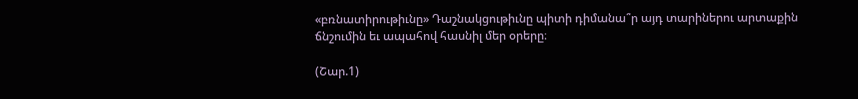«բռնատիրութիւնը» Դաշնակցութիւնը պիտի դիմանա՞ր այդ տարիներու արտաքին ճնշումին եւ ապահով հասնիլ մեր օրերը։

(Շար.1)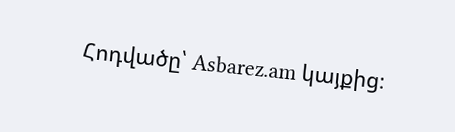Հոդվածը՝ Asbarez.am կայքից։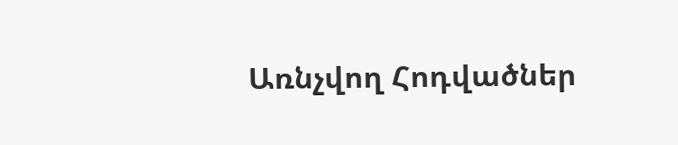Առնչվող Հոդվածներ